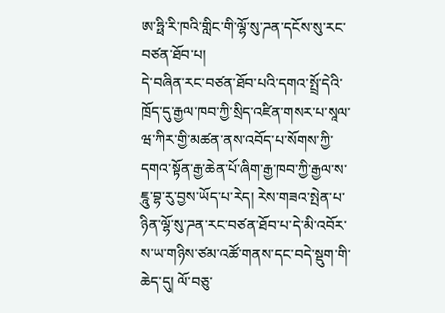ཨ་ཧྥི་རི་ཁའི་གླིང་གི་ལྷོ་སུ་ཌན་དངོས་སུ་རང་བཙན་ཐོབ་པ།
དེ་བཞིན་རང་བཙན་ཐོབ་པའི་དགའ་སྤྲོ་དེའི་ཁྲོད་དུ་རྒྱལ་ཁབ་ཀྱི་སྲིད་འཛིན་གསར་པ་སཱལ་ཝ་ཀིར་གྱི་མཚན་ནས་འབོད་པ་སོགས་ཀྱི་དགའ་སྟོན་རྒྱ་ཆེན་པོ་ཞིག་རྒྱ་ཁབ་ཀྱི་རྒྱལ་ས་ཇཱུ་བྷ་རུ་བྱས་ཡོད་པ་རེད། རེས་གཟའ་སྤེན་པ་ཉིན་ལྷོ་སུ་ཌན་རང་བཙན་ཐོབ་པ་དེ་མི་འབོར་ས་ཡ་གཉིས་ཙམ་འཚོ་གནས་དང་བདེ་སྡུག་གི་ཆེད་དུ། ལོ་བཅུ་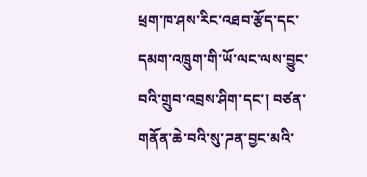ཕྲག་ཁ་ཤས་རིང་འཐབ་རྩོད་དང་དམག་འཁྲུག་གི་ཡོ་ལང་ལས་བྱུང་བའི་གྲུབ་འབྲས་ཤིག་དང་། བཙན་གནོན་ཆེ་བའི་སུ་ཌན་བྱང་མའི་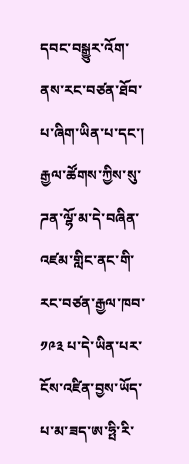དབང་བསྒྱུར་འོག་ནས་རང་བཙན་ཐོབ་པ་ཞིག་ཡིན་པ་དང་། རྒྱལ་ཚོགས་ཀྱིས་སུ་ཌན་ལྷོ་མ་དེ་བཞིན་འཛམ་གླིང་ནང་གི་རང་བཙན་རྒྱལ་ཁབ་༡༩༣ པ་དེ་ཡིན་པར་ངོས་འཛིན་བྱས་ཡོད་པ་མ་ཟད་ཨ་ཧྤི་རི་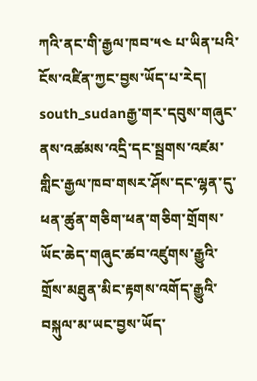ཀའི་ནང་གི་རྒྱལ་ཁབ་༥༤ པ་ཡིན་པའི་ངོས་འཛིན་ཀྱང་བྱས་ཡོད་པ་རེད།
south_sudanརྒྱ་གར་དབུས་གཞུང་ནས་འཚམས་འདྲི་དང་སྦྲགས་འཛམ་གླིང་རྒྱལ་ཁབ་གསར་ཤོས་དང་ལྷན་དུ་ཕན་ཚུན་གཅིག་ཕན་གཅིག་གྲོགས་ཡོང་ཆེད་གཞུང་ཚབ་འཛུགས་རྒྱུའི་གྲོས་མཐུན་མིང་རྟགས་འགོད་རྒྱུའི་བསྐུལ་མ་ཡང་བྱས་ཡོད་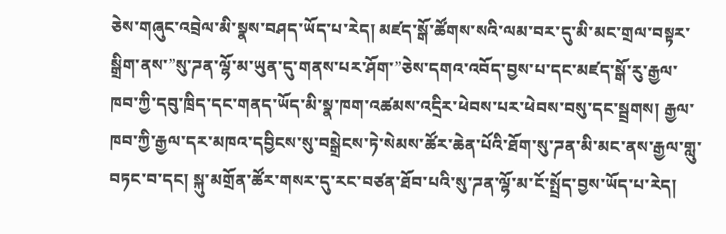ཅེས་གཞུང་འབྲེལ་མི་སྣས་བཤད་ཡོད་པ་རེད། མཛད་སྒོ་ཚོགས་སའི་ལམ་བར་དུ་མི་མང་གྲལ་བསྟར་སྒྲིག་ནས་”སུ་ཌན་ལྷོ་མ་ཡུན་དུ་གནས་པར་ཤོག་”ཅེས་དགའ་འབོད་བྱས་པ་དང་མཛད་སྒོ་རུ་རྒྱལ་ཁབ་ཀྱི་དབུ་ཁྲིད་དང་གནད་ཡོད་མི་སྣ་ཁག་འཚམས་འདྲིར་ཕེབས་པར་ཕེབས་བསུ་དང་སྦྲགས། རྒྱལ་ཁབ་ཀྱི་རྒྱལ་དར་མཁའ་དབྱིངས་སུ་བསྒྲེངས་ཏེ་སེམས་ཚོར་ཆེན་པོའི་ཐོག་སུ་ཌན་མི་མང་ནས་རྒྱལ་གླུ་བཏང་བ་དང། སྐུ་མགྲོན་ཚོར་གསར་དུ་རང་བཙན་ཐོབ་པའི་སུ་ཌན་ལྷོ་མ་ངོ་སྤྲོད་བྱས་ཡོད་པ་རེད།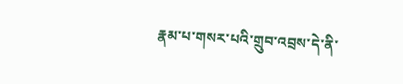རྣམ་པ་གསར་པའི་གྲུབ་འབྲས་དེ་ནི་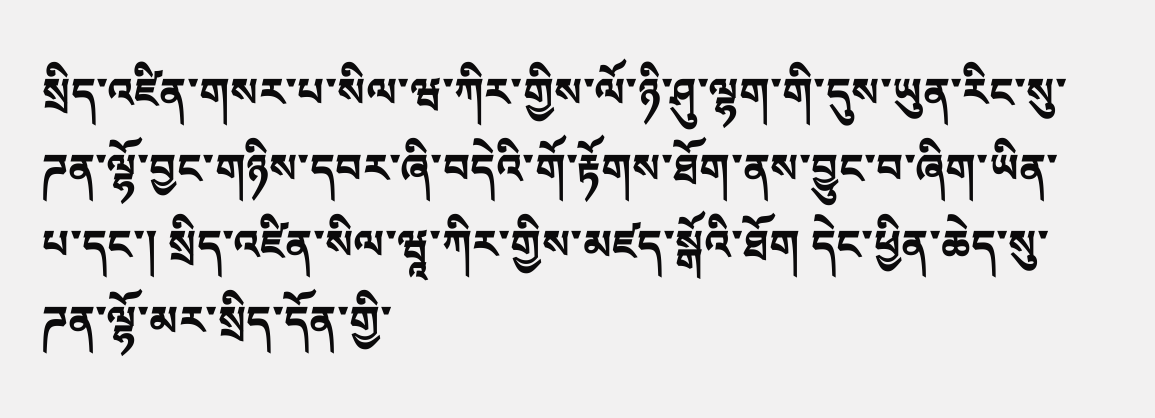སྲིད་འཛིན་གསར་པ་སིལ་ཝ་ཀིར་གྱིས་ལོ་ཉི་ཤུ་ལྷག་གི་དུས་ཡུན་རིང་སུ་ཌན་ལྷོ་བྱང་གཉིས་དབར་ཞི་བདེའི་གོ་རྟོགས་ཐོག་ནས་བྱུང་བ་ཞིག་ཡིན་པ་དང་། སྲིད་འཛིན་སིལ་ཝཱ་ཀིར་གྱིས་མཛད་སྒོའི་ཐོག དེང་ཕྱིན་ཆེད་སུ་ཌན་ལྷོ་མར་སྲིད་དོན་གྱི་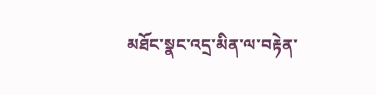མཐོང་སྣང་འདྲ་མིན་ལ་བརྟེན་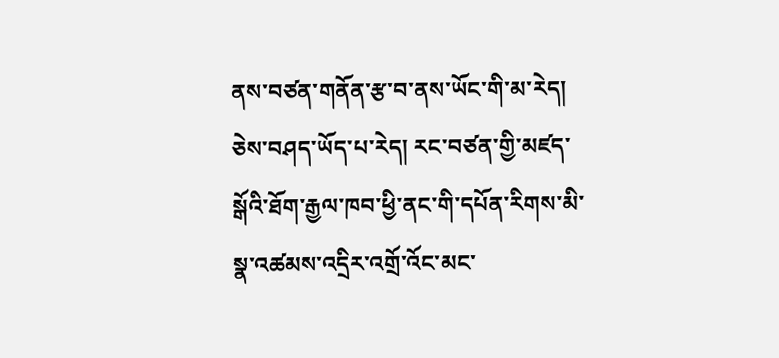ནས་བཙན་གནོན་རྩ་བ་ནས་ཡོང་གི་མ་རེད། ཅེས་བཤད་ཡོད་པ་རེད། རང་བཙན་གྱི་མཛད་སྒོའི་ཐོག་རྒྱལ་ཁབ་ཕྱི་ནང་གི་དཔོན་རིགས་མི་སྣ་འཚམས་འདྲིར་འགྲོ་འོང་མང་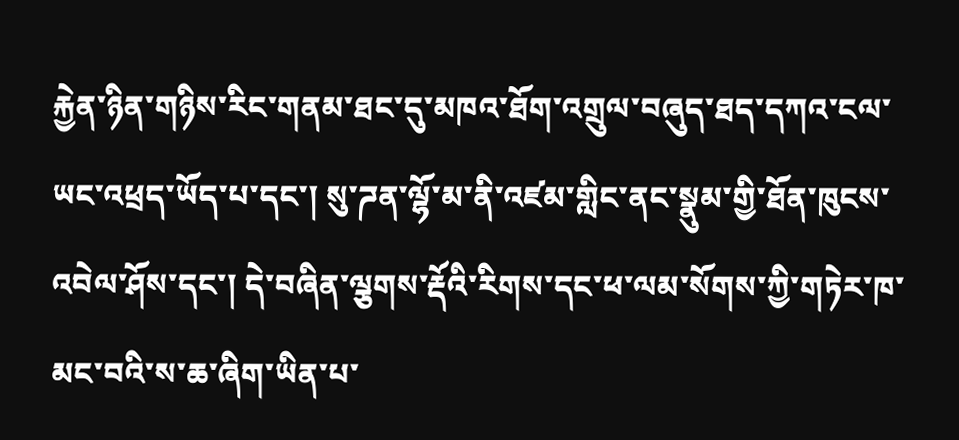རྐྱེན་ཉིན་གཉིས་རིང་གནམ་ཐང་དུ་མཁའ་ཐོག་འགྲུལ་བཞུད་ཐད་དཀའ་ངལ་ཡང་འཕྲད་ཡོད་པ་དང་། སུ་ཌན་ལྷོ་མ་ནི་འཛམ་གླིང་ནང་སྣུམ་གྱི་ཐོན་ཁུངས་འབེལ་ཤོས་དང་། དེ་བཞིན་ལྕགས་རྡོའི་རིགས་དང་ཕ་ལམ་སོགས་ཀྱི་གཏེར་ཁ་མང་བའི་ས་ཆ་ཞིག་ཡིན་པ་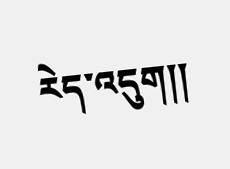རེད་འདུག།།